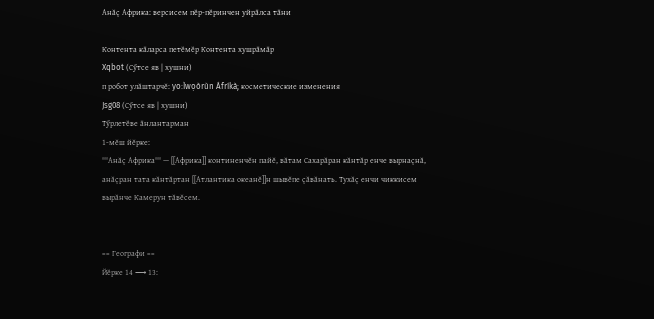Анăç Африка: версисем пӗр-пӗринчен уйрӑлса тӑни

Контента кӑларса петӗмӗр Контента хушрӑмӑр
Xqbot (Сӳтсе яв | хушни)
п робот улăштарчĕ: yo:Ìwọòrùn Áfríkà; косметические изменения
Jsg08 (Сӳтсе яв | хушни)
Тӳрлетӗве ӑнлантарман
1-мĕш йĕрке:
'''Анăç Африка''' — [[Африка]] континенчĕн пайĕ, вăтам Сахарăран кăнтăр енче вырнаçнă, анăçран тата кăнтăртан [[Атлантика океанĕ]]н шывĕпе çăвăнать. Тухăç енчи чиккисем вырăнче Камерун тăвĕсем.


== Географи ==
Йӗрке 14 ⟶ 13: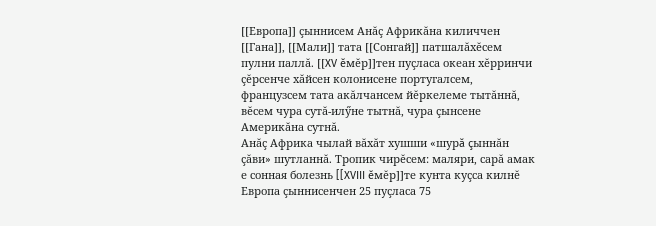[[Европа]] çыннисем Анăç Африкăна киличчен [[Гана]], [[Мали]] тата [[Сонгай]] патшалăхĕсем пулни паллă. [[XV ĕмĕр]]тен пуçласа океан хĕрринчи çĕрсенче хăйсен колонисене португалсем, французсем тата акăлчансем йĕркелеме тытăннă, вĕсем чура сутă-илӳне тытнă, чура çынсене Америкăна сутнă.
Анăç Африка чылай вăхăт хушши «шурă çыннăн çăви» шутланнă. Тропик чирĕсем: маляри, сарă амак е сонная болезнь [[XVIII ĕмĕр]]те кунта куçса килнĕ Европа çыннисенчен 25 пуçласа 75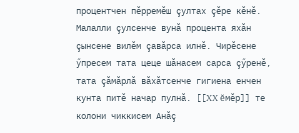процентчен пĕрремĕш çултах çĕре кĕнĕ. Малалли çулсенче вунă процента яхăн çынсене вилĕм çавăрса илнĕ. Чирĕсене ӳпресем тата цеце шăнасем сарса çӳренĕ, тата çăмăрлă вăхăтсенче гигиена енчен кунта питĕ начар пулнă. [[XX ĕмĕр]] те колони чиккисем Анăç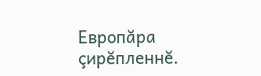Европăра çирĕпленнĕ.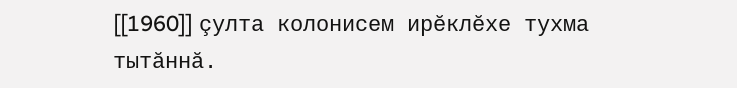[[1960]] çулта колонисем ирĕклĕхе тухма тытăннă.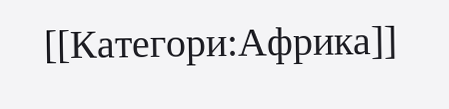[[Категори:Африка]]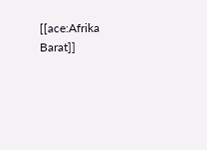[[ace:Afrika Barat]]